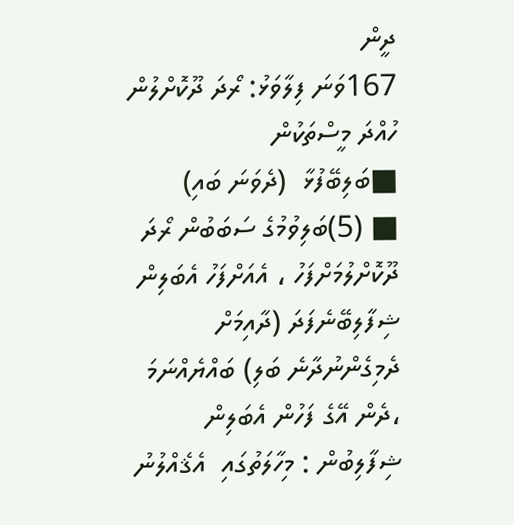ދީން
167ވަނަ ފިލާވަޅު: ރޯދަ ދޫކޮށްލުން ހުއްދަ މީސްތަކުން
■ބަލިބޭފުޅާ  (ދެވަނަ ބައި)
■ (5)ބަލިވުމުގެ ސަބަބުން ރޯދަ  ދޫކޮށްލުމަށްފަހު ، އެއަށްފަހު އެބަލިން ޝިފާލިބޭނެފަދަ (ދާއިމަށް ދެމިގެންނުދާނެ ބަލި) ބައްޔެއްނަމަ ،ދެން އޭގެ ފަހުން އެބަލިން ޝިފާލިބުން : މިހާލަތުގައި  އެޤެއްލުނު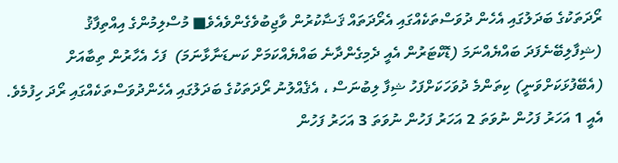ރޯދަތަކުގެ ބަދަލުގައި އެހެން ދުވަސްތަކެއްގައި އެރޯދަތައް ޤަޟާކުރުން ވާޖިބުވެގެންވެއެވެ■ މުސްލިމުންގެ އިއްތިފާޤު
(ޝިފާލިބޭނެފަދަ ބައްޔެއްނަމަ (ޑޮކްޓަރުން އެއީ ދެމިގެންދާނެ ބައްޔެއްކަމަށް ކަނޑަނާޅާނަމަ)  ފަހެ އެހާރުން ތިބާއަށް (އެބޭފުޅަކަށްވަނީ) ކިތަންމެ ދުވަހަކަށްފަހު ޝިފާ ލިބުނަސް ، އެޤެއްލުނު ރޯދަތަކުގެ ބަދަލުގައި އެހެންދުވަސްތަކެއްގައި ރޯދަ ހިފުމެވެ. އެއީ 1 އަހަރު ފަހުން ނުވަތަ 2 އަހަރު ފަހުން ނުވަތަ 3 އަހަރު ފަހުން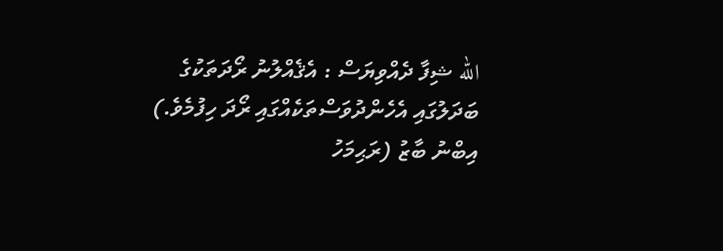الله ޝިފާ ދެއްވިޔަސް : އެޤެއްލުނު ރޯދަތަކުގެ ބަދަލުގައި އެހެންދުވަސްތަކެއްގައި ރޯދަ ހިފުމެވެ.) އިބްނު ބާޒު (ރަޙިމަހު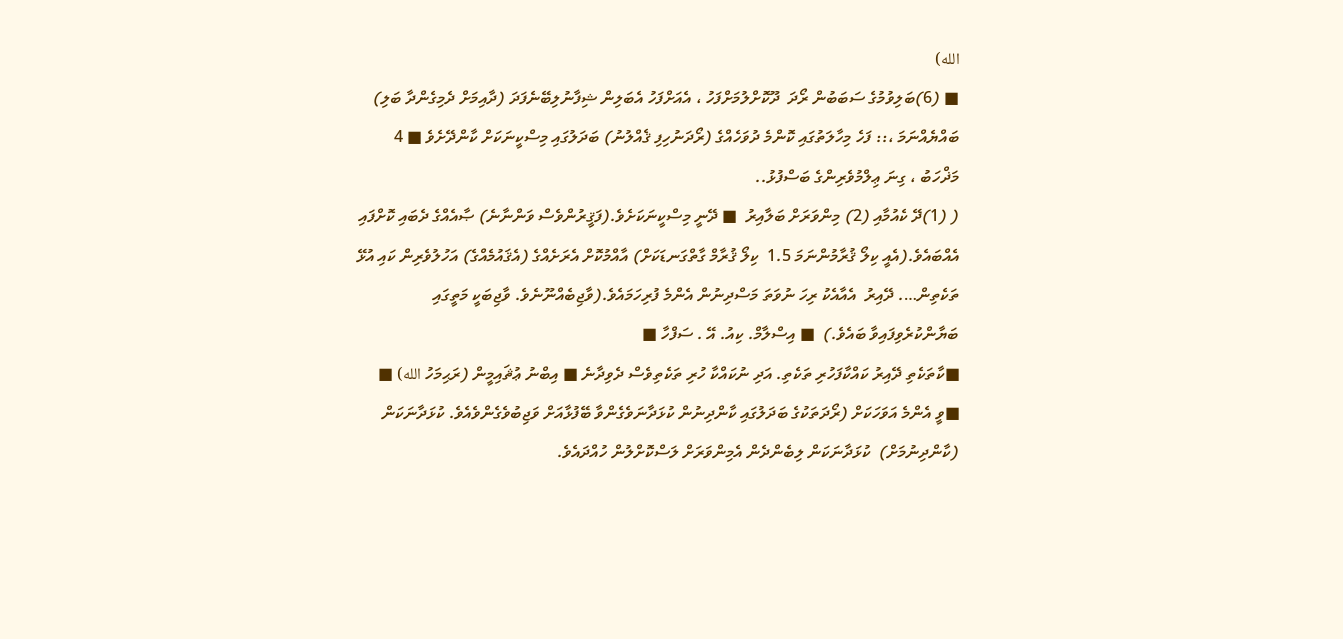الله)
■ (6)ބަލިވުމުގެ ސަބަބުން ރޯދަ  ދޫކޮށްލުމަށްފަހު ، އެއަށްފަހު އެބަލިން ޝިފާނުލިބޭނެފަދަ (ދާއިމަށް ދެމިގެންދާ ބަލި) ބައްޔެއްނަމަ ،:: ފަހެ މިހާލަތުގައި ކޮންމެ ދުވަހެއްގެ (ރޯދަނުހިފި ޤެއްލުނު) ބަދަލުގައި މިސްކީނަކަށް ކާންދޭށެވެ ■ 4 މަޛްހަބު ، ގިނަ ޢިލްމުވެރިންގެ ބަސްފުޅު..
( (1)ދޭ ކެއުމާއި (2) މިންވަރަށް ބަލާއިރު  ■ ދޭނީ މިސްކީނަކަށެވެ.(ފަޤީރުންވެސް ވަންނާނެ) ޞާއެއްގެ ދެބައި ކޮށްފައި އެއްބައެވެ.(އެއީ ކިލޯ ޤުރާމުންނަމަ 1.5  ކިލޯ ޤުރާމް ގާތްގަނޑަކަށް) އާއްމުކޮށް އެރަށެއްގެ (އެޤައުމެއްގެ) އަހުލުވެރިން ކައި އުޅޭ ތަކެތިން…. ދޭއިރު  އެއާއެކު ރިހަ ނުވަތަ މަސްދިނުން އެންމެ ފުރިހަމައެވެ.(ވާޖިބެއްނޫނެވެ. ވާޖިބަކީ މަތީގައި ބަޔާންކުރެވިފައިވާ ބައެވެ.)  ■ އިސްލާމް. ކިއު. އޭ . ސަފްހާ ■
■ކާތަކެތި ދޭއިރު ކައްކާފަހުރި ތަކެތި. އަދި ނުކައްކާ ހުރި ތަކެތިވެސް ދެވިދާނެ ■ އިބްނު ޢުޘައިމީން (ރަޙިމަހު الله) ■
■ވީ އެންމެ އަވަހަކަށް (ރޯދަތަކުގެ ބަދަލުގައި ކާންދިނުން ކުޅަދާނަވެގެންވާ ބޭފުޅާއަށް ވަޖިބުވެގެންވެއެވެ. ކުޅަދާނަކަން (ކާންދިނުމަށް)  ކުޅަދާނަކަން ލިބެންދެން އެމިންވަރަށް ލަސްކޮށްލުން ހުއްދައެވެ.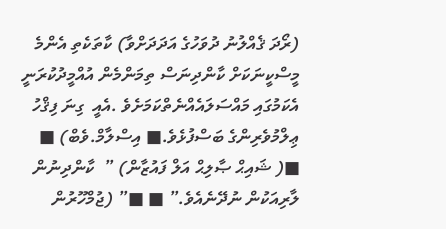(ރޯދަ ޤެއްލުނު ދުވަހުގެ އަދަދަށްވާ) ކާތަކެތި އެންމެ މީސްކީނަކަށް ކާންދިނަސް ތިމަންމެން އުއްމީދުކުރަނީ އެކަމުގައި މައްސަލައެއްނެތްކަމަށެވެ .އެއީ  ގިނަ ފިޤްހު ޢިލްމުވެރިންގެ ބަސްފުޅެވެ.■ އިސްލާމް.ވެބް) ■
■( ޝައިޙް ޞާލިޙް އަލް ފައުޒާން) ”  ކާންދިނުން ލާރިއަކުން ނުދޭނެއެވެ.” ■ ■” (ޖުމްހޫރުން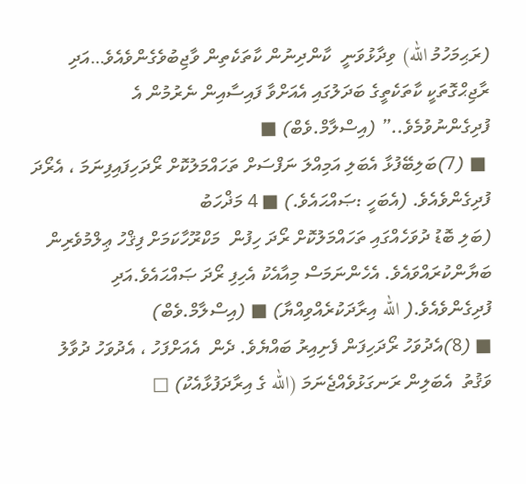(ރަޙިމަހުމު الله) ވިދާޅުވަނީ  ކާންދިނުން ކާތަކެތިން ވާޖިބުވެގެންވެއެވެ…އަދި ރާޖިޙްގޮތަކީ ކާތަކެތީގެ ބަދަލުގައި އެއަށްވާ ފައިސާއިން ނެރުމުން އެ ފުދިގެންނުވުމެވެ..” (އިސްލާމް.ވެބް) ■
 ■ (7)ބަލިބޭފުޅާ އެބަލި އަމިއްލަ ނަފްސަށް ތަހައްމަލުކޮށް ރޯދަހިފައިފިނަމަ ، އެރޯދަ ފުދިގެންވެއެވެ. (އެބަހީ :ޞައްޙައެވެ.) ■ 4 މަޛްހަބު
(ބަލި ބޮޑު ދުވަހެއްގައި ތަހައްމަލުކޮށް ރޯދަ ހިފުން  މަކްރޫހާކަމަށް ފިޤްހު ޢިލްމުވެރިން ބަޔާންކުރައްވައެވެ. އެހެންނަމަސް މިއާއެކު އެހިފި ރޯދަ ޞައްޙައެވެ.އަދި ފުދިގެންވެއެވެ.( الله އިރާދަކުރެއްވިއްޔާ) ■ (އިސްލާމް.ވެބް)
■ (8)އެދުވަހު ރޯދަހިފަން ފެށިއިރު ބައްޔެވެ. ދެން  އެއަށްފަހު ، އެދުވަހު ދުވާލު ވަޤުތު  އެބަލިން ރަނގަޅުވެއްޖެނަމަ (الله ގެ އިރާދަފުޅާއެކު) □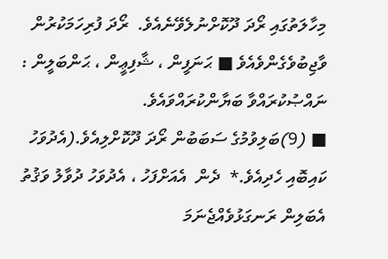މިހާލަތުގައި ރޯދަ ދޫކޮށްނުލެވޭނެއެވެ.  ރޯދަ ފުރިހަމަކުރުން ވާޖިބުވެގެންވެއެވެ ■ ޙަނަފީން ، ޝާފިޢީން ، ޙަންބަލީން : ނައްޞުކުރައްވާ ބަޔާންކުރައްވައެވެ.
■ (9)ބަލިވުމުގެ ސަބަބުން ރޯދަ ދޫކޮށްލިއެވެ.(އެދުވަހު ކައިބޮއި ހެދިއެވެ.*  ދެން  އެއަށްފަހު ، އެދުވަހު ދުވާލު ވަޤުތު  އެބަލިން ރަނގަޅުވެއްޖެނަމަ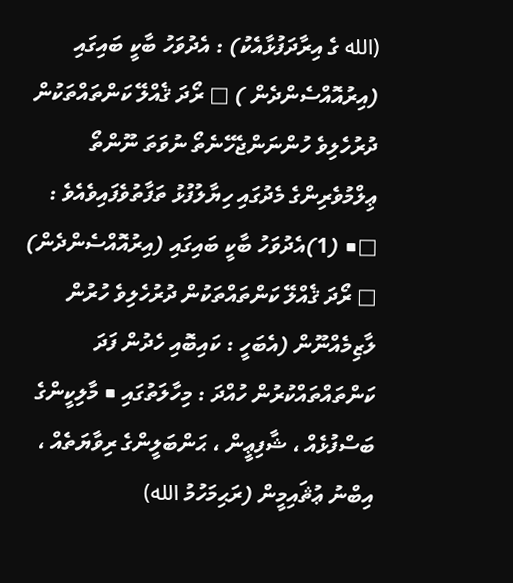(الله ގެ އިރާދަފުޅާއެކު) : އެދުވަހު ބާކީ ބައިގައި (އިރުއޮއްސެންދެން ) □ ރޯދަ ޤެއްލޭ ކަންތައްތަކުން ދުރުހެލިވެ ހުންނަންޖެހޭނެތޯ ނުވަތަ ނޫންތޯ ޢިލްމުވެރިންގެ މެދުގައި ހިޔާލުފުޅު ތަފާތުވެފައިވެއެވެ :
□■ (1)އެދުވަހު ބާކީ ބައިގައި (އިރުއޮއްސެންދެން) □ ރޯދަ ޤެއްލޭ ކަންތައްތަކުން ދުރުހެލިވެ ހުރުން ލާޒިމެއްނޫން (އެބަހީ : ކައިބޮއި ހެދުން ފަދަ ކަންތައްތައްކުރުން ހުއްދަ : މިހާލަތުގައި ■ މާލިކީންގެ ބަސްފުޅެއް ، ޝާފިޢީން ، ޙަންބަލީންގެ ރިވާޔަތެއް ، އިބްނު ޢުޘައިމީން (ރަޙިމަހުމު الله)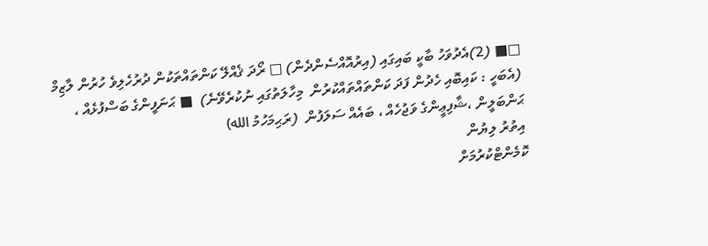□■ (2)އެދުވަހު ބާކީ ބައިގައި (އިރުއޮއްސެންދެން) □ ރޯދަ ޤެއްލޭ ކަންތައްތަކުން ދުރުހެލިވެ ހުރުން ލާޒިމް (އެބަހީ : ކައިބޮއި ހެދުން ފަދަ ކަންތައްތައްކުރުން  މިހާލަތުގައި ނުކުރެވޭނެ)  ■ ޙަނަފީންގެ ބަސްފުޅެއް ،  ޙަންބަލީން ،ޝާފިޢީންގެ ވަޖުހެއް ، ބައެއް ސަލަފުން  (ރަޙިމަހުމު الله)
އިތުރު ލިޔުން
ކޮމެންޓްކުރުމަށް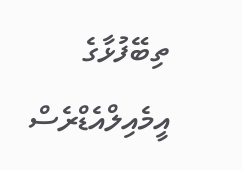ތިބޭފުޅާގެ އީމެއިލްއެޑްރެސް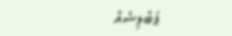ޕަބްލިޝެއް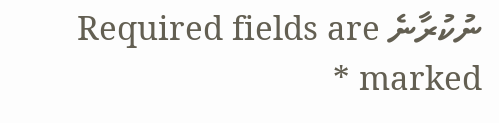ނުކުރާނެ Required fields are marked *